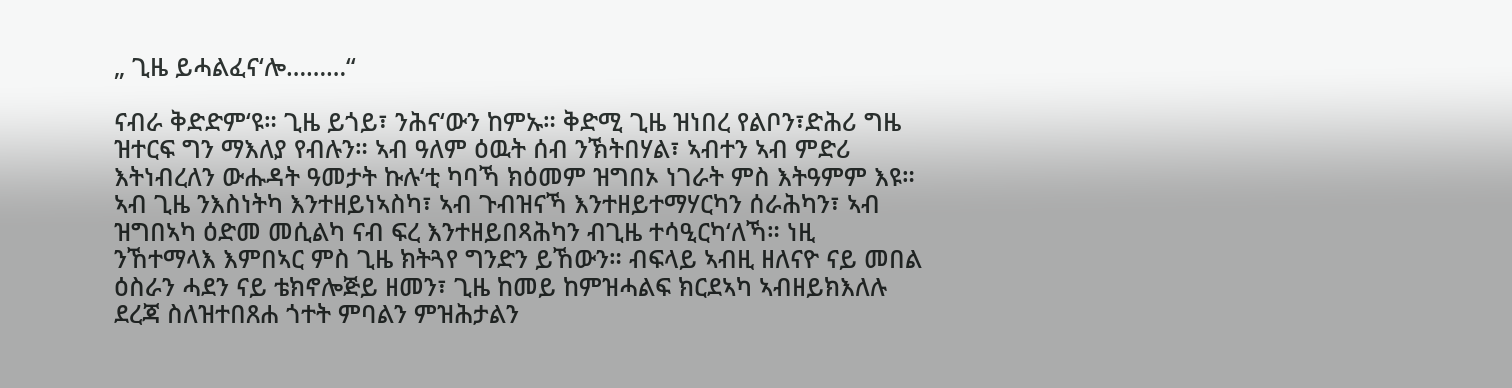„ ጊዜ ይሓልፈና‘ሎ………“

ናብራ ቅድድም‘ዩ። ጊዜ ይጎይ፣ ንሕና‘ውን ከምኡ። ቅድሚ ጊዜ ዝነበረ የልቦን፣ድሕሪ ግዜ ዝተርፍ ግን ማእለያ የብሉን። ኣብ ዓለም ዕዉት ሰብ ንኽትበሃል፣ ኣብተን ኣብ ምድሪ እትነብረለን ውሑዳት ዓመታት ኩሉ‘ቲ ካባኻ ክዕመም ዝግበኦ ነገራት ምስ እትዓምም እዩ። ኣብ ጊዜ ንእስነትካ እንተዘይነኣስካ፣ ኣብ ጉብዝናኻ እንተዘይተማሃርካን ሰራሕካን፣ ኣብ ዝግበኣካ ዕድመ መሲልካ ናብ ፍረ እንተዘይበጻሕካን ብጊዜ ተሳዒርካ‘ለኻ። ነዚ ንኸተማላእ እምበኣር ምስ ጊዜ ክትጓየ ግንድን ይኸውን። ብፍላይ ኣብዚ ዘለናዮ ናይ መበል ዕስራን ሓደን ናይ ቴክኖሎጅይ ዘመን፣ ጊዜ ከመይ ከምዝሓልፍ ክርደኣካ ኣብዘይክእለሉ ደረጃ ስለዝተበጸሐ ጎተት ምባልን ምዝሕታልን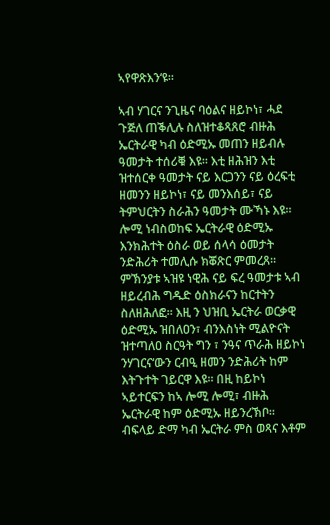ኣየዋጽእን‘ዩ።

ኣብ ሃገርና ንጊዜና ባዕልና ዘይኮነ፣ ሓደ ጉጅለ ጠቕሊሉ ስለዝተቆጻጸሮ ብዙሕ ኤርትራዊ ካብ ዕድሚኡ መጠን ዘይብሉ ዓመታት ተሰሪቑ እዩ። እቲ ዘሕዝን እቲ ዝተሰርቀ ዓመታት ናይ እርጋንን ናይ ዕረፍቲ ዘመንን ዘይኮነ፣ ናይ መንእሰይ፣ ናይ ትምህርትን ስራሕን ዓመታት ሙኻኑ እዩ። ሎሚ ነብስወከፍ ኤርትራዊ ዕድሚኡ እንክሕተት ዕስራ ወይ ሰላሳ ዕመታት ንድሕሪት ተመሊሱ ክቖጽር ምመረጸ። ምኽንያቱ ኣዝዩ ነዊሕ ናይ ፍረ ዓመታቱ ኣብ ዘይረብሕ ግዱድ ዕስክራናን ከርተትን ስለዘሕለፎ። እዚ ን ህዝቢ ኤርትራ ወርቃዊ ዕድሚኡ ዝበለዐን፣ ብንእስነት ሚልዮናት ዝተጣለዐ ስርዓት ግን ፣ ንዓና ጥራሕ ዘይኮነ ንሃገርና‘ውን ርብዒ ዘመን ንድሕሪት ከም እትጉተት ገይርዋ እዩ። በዚ ከይኮነ ኣይተርፍን ከኣ ሎሚ ሎሚ፣ ብዙሕ ኤርትራዊ ከም ዕድሚኡ ዘይንረኽቦ። ብፍላይ ድማ ካብ ኤርትራ ምስ ወጻና እቶም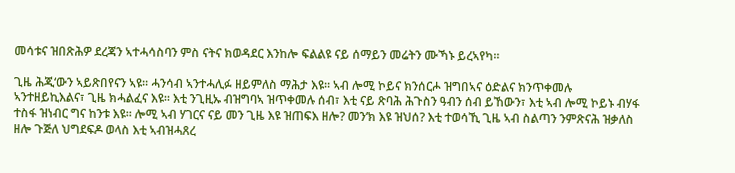መሳቱና ዝበጽሕዎ ደረጃን ኣተሓሳስባን ምስ ናትና ክወዳደር እንከሎ ፍልልዩ ናይ ሰማይን መሬትን ሙኻኑ ይረኣየካ።

ጊዜ ሕጂ‘ውን ኣይጽበየናን ኣዩ። ሓንሳብ ኣንተሓሊፉ ዘይምለስ ማሕታ እዩ። ኣብ ሎሚ ኮይና ክንሰርሖ ዝግበኣና ዕድልና ክንጥቀመሉ ኣንተዘይኪእልና፣ ጊዜ ክሓልፈና እዩ። እቲ ንጊዚኡ ብዝግባኣ ዝጥቀመሉ ሰብ፣ እቲ ናይ ጽባሕ ሕጉስን ዓብን ሰብ ይኸውን፣ እቲ ኣብ ሎሚ ኮይኑ ብሃፋ ተስፋ ዝነብር ግና ከንቱ እዩ። ሎሚ ኣብ ሃገርና ናይ መን ጊዜ እዩ ዝጠፍእ ዘሎ? መን‘ክ እዩ ዝህሰ? እቲ ተወሳኺ ጊዜ ኣብ ስልጣን ንምጽናሕ ዝቃለስ ዘሎ ጉጅለ ህግደፍዶ ወላስ እቲ ኣብዝሓጸረ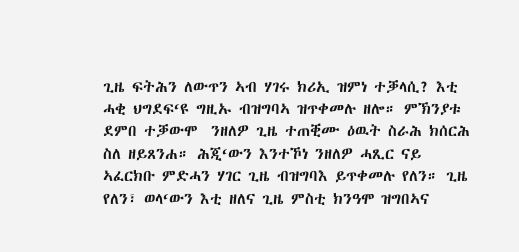ጊዜ ፍትሕን ለውጥን ኣብ ሃገሩ ክሪኢ ዝምነ ተቓላሲ? እቲ ሓቂ ህግደፍ‘ዩ ግዚኡ ብዝግባኣ ዝጥቀመሉ ዘሎ። ምኽንያቱ ደምበ ተቓውሞ  ንዘለዎ ጊዜ ተጠቒሙ ዕዉት ስራሕ ክሰርሕ ስለ ዘይጸንሐ። ሕጂ‘ውን እንተኾነ ንዘለዎ ሓጺር ናይ ኣፈርክቡ ምድሓን ሃገር ጊዜ ብዝግባእ ይጥቀመሉ የለን። ጊዜ የለን፣ ወላ‘ውን እቲ ዘለና ጊዜ ምስቲ ክንዓሞ ዝግበኣና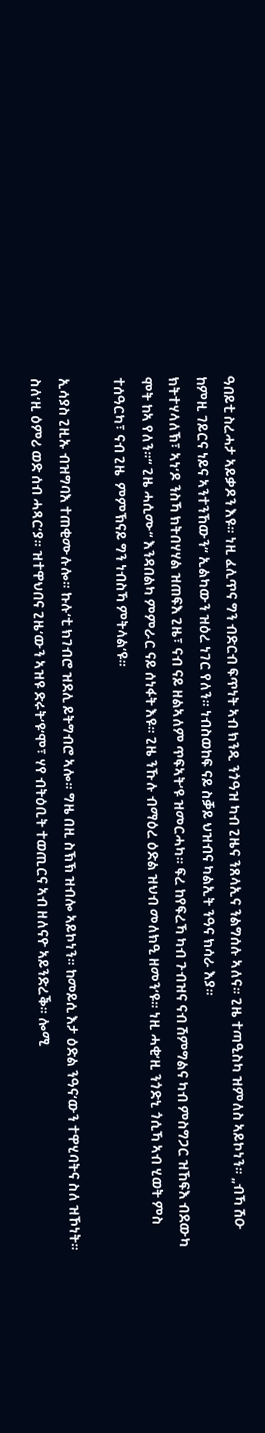ዓበይቲ ስረሓታ ኣይቃዶን እዩ። ነዚ ፈሊጥና ግን ብድርብ ፍጥነት ኣብ ክንዲ ንጎዓዝ ካብ ጊዜና ንጸላኢና ንልግሰሉ ኣለና። ጊዜ ተጣዒስካ ዝምለስ ኣይኮነን። „ብኻ ሽዑ ከምዚ ገይርና ነይና ኣንተንኸውን“ ኢልካውን ዝዕረ ነገር የለን። ነብስወከፍ ናይ ስቓይ ህዝብና ካልኢት ንዓና ክሳራ እያ።
ክትተሃላለኽ፣ ኣነ‘ዶ ንስኻ ክትበሃሃል ዝጠፍእ ጊዜ፣ ናብ ናይ ዘልኣለም ጥፍኣት‘ዩ ዝመርሓካ። ፍረ ከየፍረኻ ካብ ጉብዝና ናብ ሽምግልና ካብ ምስግጋር ዝኸፍእ ብደውካ ሞት ከኣ የለን።“ ጊዜ ሓሲሙ“ እንዳበልካ ምምራር ናይ ሰነፋት እዩ። ጊዜ ንኹሉ ብማዕረ ዕድል ዝህብ መለክዒ ዘመን‘ዩ። ነዚ ሓቂ‘ዚ ንጎድኒ ጎሲኻ ኣብ ሂወት ምስ ተሰዓርካ፣ ናብ ጊዜ  ምምኽናይ ግን ነብስኻ ምትላል‘ዩ።

ኢሳያስ ጊዚኡ ብዝግባእ ተጠቂሙሉሎ። ኩሉ‘ቲ ክገብሮ ዝደሊ ይትግብሮ ኣሎ። ግዜ በዚ ስኽኽ ዝብሎ ኣይኮነን። ከመይሲ እታ ዕድል ንዓና‘ውን ተዋሂባትና ስለ ዝኾነት። ስለ‘ዚ ዕምሪ ወድ ሰብ ሓጻር‘ያ። ዝተዋህበና ጊዜ‘ውን ኣዝዩ ድሩት‘ዩ‘ሞ፣ ሃየ ብትዕቢት ተወጢርና ኣብ ዘለናዮ ኣይንድረቕ። ሎሚ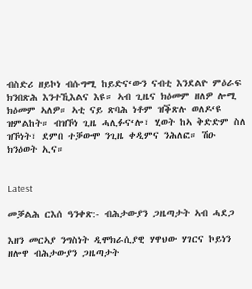ብስድሪ ዘይኮነ ብሱግሚ ከይድና‘ውን ናብቲ እንደልዮ ምዕራፍ ክንበጽሕ እንተኺእልና እዩ። ኣብ ጊዜና ክዕመም ዘለዎ ሎሚ ክዕመም ኣለዎ። ኣቲ ናይ ጽባሕ ነቶም ዝቕጽሉ ወለዶ‘ዩ ዝምልከት። ብዝኾነ ጊዜ ሓሊፉና‘ሎ፣ ሂወት ከኣ ቅድድም ስለ ዝኾነት፣ ደምበ ተቓውሞ ንጊዜ ቀዲምና ንሕለፎ። ሽዑ ክንዕወት ኢና።


Latest

መቓልሕ ርእሰ ዓንቀጽ:- ብሕታውያን ጋዜጣታት ኣብ ሓደጋ

እዘን መርኣያ ንግስነት ዲሞክራሲያዊ ሃዋህው ሃገርና ኮይነን ዘሎዋ ብሕታውያን ጋዜጣታት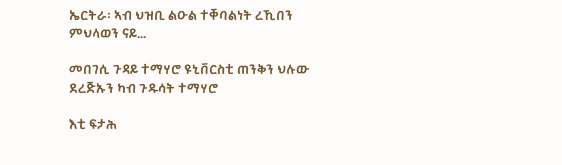ኤርትራ፡ ኣብ ህዝቢ ልዑል ተቐባልነት ረኺበን ምህላወን ናይ...

መበገሲ ጉዳይ ተማሃሮ ዩኒቨርስቲ ጠንቅን ህሉው ደረጅኡን ካብ ጉዱሳት ተማሃሮ

እቲ ፍታሕ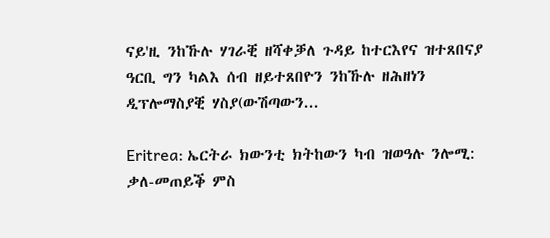ናይ'ዚ ንከኹሉ ሃገራቒ ዘሻቀቓለ ጉዳይ ከተርእየና ዝተጸበናያ ዓርቢ ግን ካልእ ሰብ ዘይተጸበዮን ንከኹሉ ዘሕዘነን ዲፕሎማስያቒ ሃስያ(ውሽጣውን...

Eritrea: ኤርትራ ክውንቲ ክትከውን ካብ ዝወዓሉ ንሎሚ: ቃለ-መጠይቕ ምስ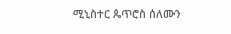ሚኒስተር ጴጥሮስ ሰለሙን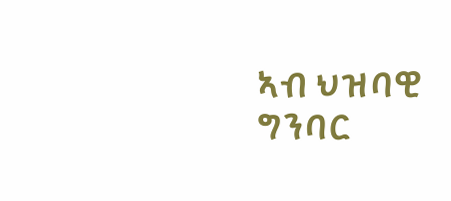ኣብ ህዝባዊ ግንባር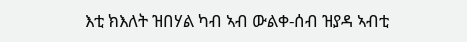እቲ ክእለት ዝበሃል ካብ ኣብ ውልቀ-ሰብ ዝያዳ ኣብቲ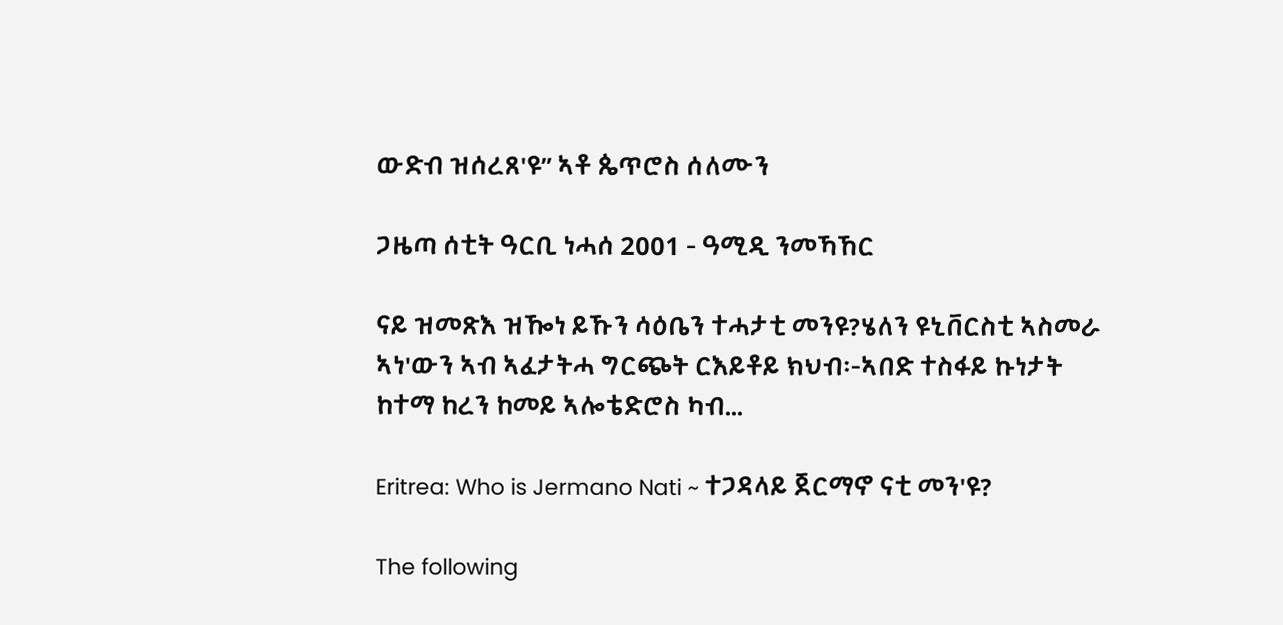ውድብ ዝሰረጸ'ዩ” ኣቶ ጴጥሮስ ሰለሙን

ጋዜጣ ሰቲት ዓርቢ ነሓሰ 2001 - ዓሚዲ ንመኻኸር

ናይ ዝመጽእ ዝዀነ ይኹን ሳዕቤን ተሓታቲ መንዩ?ሄለን ዩኒቨርስቲ ኣስመራ ኣነ'ውን ኣብ ኣፈታትሓ ግርጭት ርእይቶይ ክህብ፡-ኣበድ ተስፋይ ኩነታት ከተማ ከረን ከመይ ኣሎቴድሮስ ካብ...

Eritrea: Who is Jermano Nati ~ ተጋዳላይ ጀርማኖ ናቲ መን'ዩ?

The following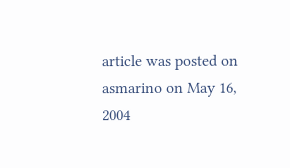article was posted on asmarino on May 16, 2004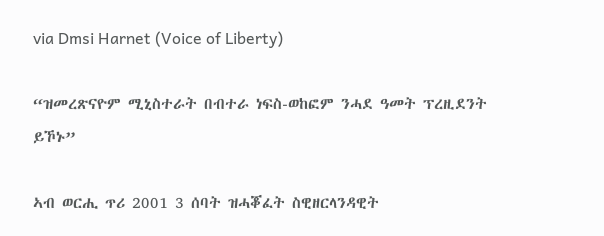via Dmsi Harnet (Voice of Liberty)

“ዝመረጽናዮም ሚኒስተራት በብተራ ነፍስ-ወከፎም ንሓደ ዓመት ፕረዚደንት ይኾኑ”

ኣብ ወርሒ ጥሪ 2001 3 ሰባት ዝሓቖፈት ስዊዘርላንዳዊት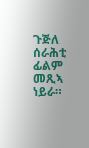ጉጅለ ሰራሕቲ ፊልም መጺኣ ነይራ።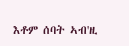እቶም ሰባት ኣብ'ዚ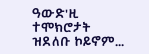ዓውድ'ዚ ተሞክሮታት ዝደለቡ ኮይኖም...